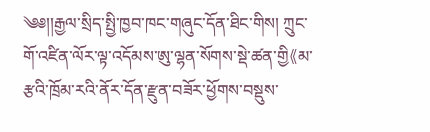༄༅།།རྒྱལ་སྲིད་སྤྱི་ཁྱབ་ཁང་གཞུང་དོན་ཐིང་གིས། ཀྲུང་གོ་འཛིན་ལོར་ལྟ་འདོམས་ཨུ་ལྷན་སོགས་སྡེ་ཚན་གྱི《མ་རྩའི་ཁྲོམ་རའི་ནོར་དོན་རྫུན་བཟོར་ཕྱོགས་བསྡུས་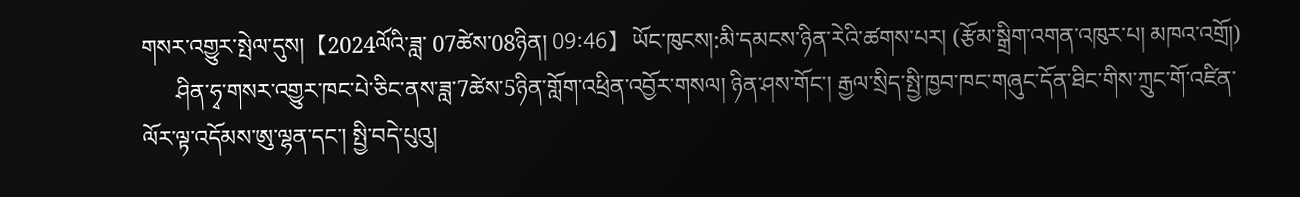གསར་འགྱུར་སྤེལ་དུས།  【2024ལོའི་ཟླ་ 07ཚེས་08ཉིན། 09:46】  ཡོང་ཁུངས།:མི་དམངས་ཉིན་རེའི་ཚགས་པར། (རྩོམ་སྒྲིག་འགན་འཁུར་པ། མཁའ་འགྲོ།)
      ཤིན་ཧྭ་གསར་འགྱུར་ཁང་པེ་ཅིང་ནས་ཟླ་7ཚེས་5ཉིན་གློག་འཕྲིན་འབྱོར་གསལ། ཉིན་ཤས་གོང་། རྒྱལ་སྲིད་སྤྱི་ཁྱབ་ཁང་གཞུང་དོན་ཐིང་གིས་ཀྲུང་གོ་འཛིན་ལོར་ལྟ་འདོམས་ཨུ་ལྷན་དང་། སྤྱི་བདེ་པུའུ།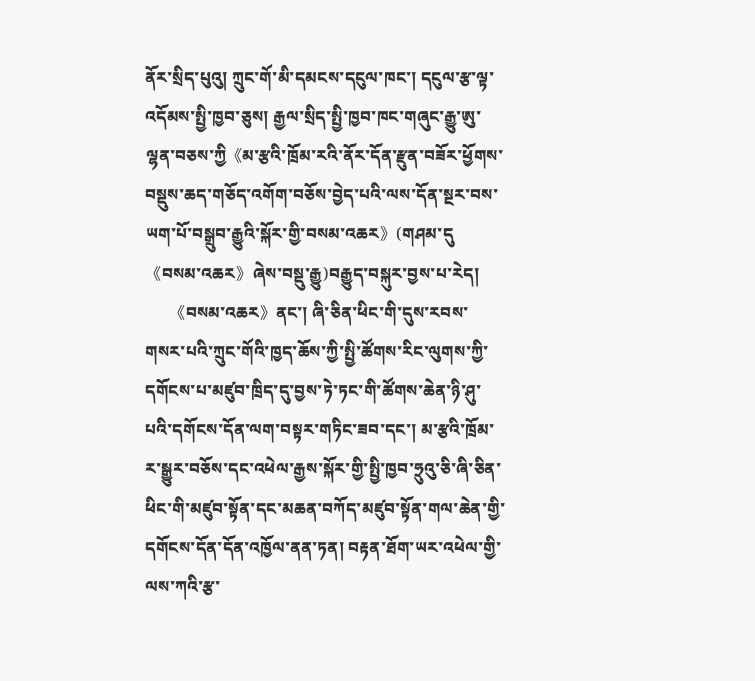ནོར་སྲིད་པུའུ། ཀྲུང་གོ་མི་དམངས་དངུལ་ཁང་། དངུལ་རྩ་ལྟ་འདོམས་སྤྱི་ཁྱབ་ཅུས། རྒྱལ་སྲིད་སྤྱི་ཁྱབ་ཁང་གཞུང་རྒྱུ་ཨུ་ལྷན་བཅས་ཀྱི《མ་རྩའི་ཁྲོམ་རའི་ནོར་དོན་རྫུན་བཟོར་ཕྱོགས་བསྡུས་ཆད་གཅོད་འགོག་བཅོས་བྱེད་པའི་ལས་དོན་སྔར་བས་ཡག་པོ་བསྒྲུབ་རྒྱུའི་སྐོར་གྱི་བསམ་འཆར》(གཤམ་དུ《བསམ་འཆར》ཞེས་བསྡུ་རྒྱུ)བརྒྱུད་བསྐུར་བྱས་པ་རེད།
      《བསམ་འཆར》ནང་། ཞི་ཅིན་ཕིང་གི་དུས་རབས་གསར་པའི་ཀྲུང་གོའི་ཁྱད་ཆོས་ཀྱི་སྤྱི་ཚོགས་རིང་ལུགས་ཀྱི་དགོངས་པ་མཛུབ་ཁྲིད་དུ་བྱས་ཏེ་ཏང་གི་ཚོགས་ཆེན་ཉི་ཤུ་པའི་དགོངས་དོན་ལག་བསྟར་གཏིང་ཟབ་དང་། མ་རྩའི་ཁྲོམ་ར་སྒྱུར་བཅོས་དང་འཕེལ་རྒྱས་སྐོར་གྱི་སྤྱི་ཁྱབ་ཧྲུའུ་ཅི་ཞི་ཅིན་ཕིང་གི་མཛུབ་སྟོན་དང་མཆན་བཀོད་མཛུབ་སྟོན་གལ་ཆེན་གྱི་དགོངས་དོན་དོན་འཁྱོལ་ནན་ཏན། བརྟན་ཐོག་ཡར་འཕེལ་གྱི་ལས་ཀའི་རྩ་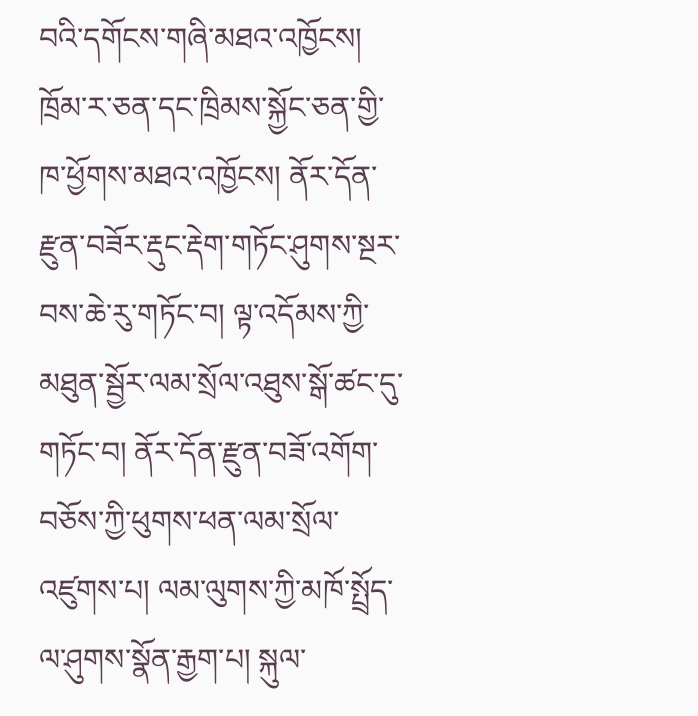བའི་དགོངས་གཞི་མཐའ་འཁྱོངས། ཁྲོམ་ར་ཅན་དང་ཁྲིམས་སྐྱོང་ཅན་གྱི་ཁ་ཕྱོགས་མཐའ་འཁྱོངས། ནོར་དོན་རྫུན་བཟོར་རྡུང་རྡེག་གཏོང་ཤུགས་སྔར་བས་ཆེ་རུ་གཏོང་བ། ལྟ་འདོམས་ཀྱི་མཐུན་སྦྱོར་ལམ་སྲོལ་འཐུས་སྒོ་ཚང་དུ་གཏོང་བ། ནོར་དོན་རྫུན་བཟོ་འགོག་བཅོས་ཀྱི་ཕུགས་ཕན་ལམ་སྲོལ་འཛུགས་པ། ལམ་ལུགས་ཀྱི་མཁོ་སྤྲོད་ལ་ཤུགས་སྣོན་རྒྱག་པ། སྐུལ་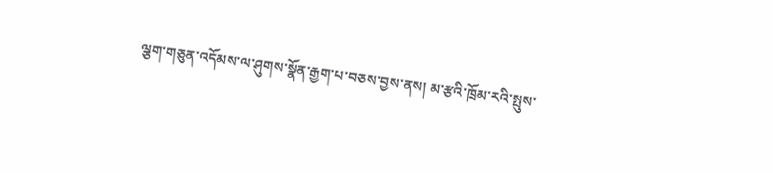ལྕག་གཅུན་འདོམས་ལ་ཤུགས་སྣོན་རྒྱག་པ་བཅས་བྱས་ནས། མ་རྩའི་ཁྲོམ་རའི་སྤུས་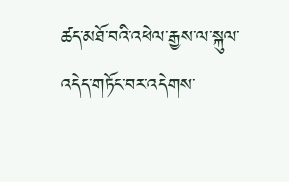ཚད་མཐོ་བའི་འཕེལ་རྒྱས་ལ་སྐུལ་འདེད་གཏོང་བར་འདེགས་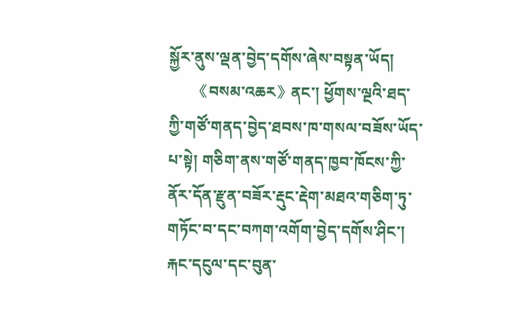སྐྱོར་ནུས་ལྡན་བྱེད་དགོས་ཞེས་བསྟན་ཡོད།
      《བསམ་འཆར》ནང་། ཕྱོགས་ལྔའི་ཐད་ཀྱི་གཙོ་གནད་བྱེད་ཐབས་ཁ་གསལ་བཟོས་ཡོད་པ་སྟེ། གཅིག་ནས་གཙོ་གནད་ཁྱབ་ཁོངས་ཀྱི་ནོར་དོན་རྫུན་བཟོར་རྡུང་རྡེག་མཐའ་གཅིག་ཏུ་གཏོང་བ་དང་བཀག་འགོག་བྱེད་དགོས་ཤིང་། རྐང་དངུལ་དང་བུན་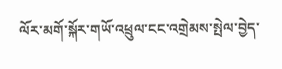ལོར་མགོ་སྐོར་གཡོ་འཕྲུལ་ངང་འགྲེམས་སྤེལ་བྱེད་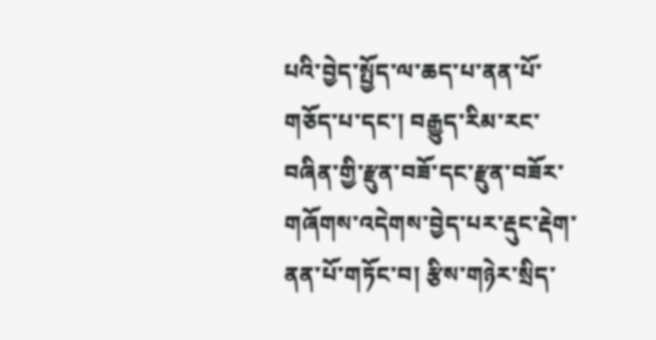པའི་བྱེད་སྤྱོད་ལ་ཆད་པ་ནན་པོ་གཅོད་པ་དང་། བརྒྱུད་རིམ་རང་བཞིན་གྱི་རྫུན་བཟོ་དང་རྫུན་བཟོར་གཞོགས་འདེགས་བྱེད་པར་རྡུང་རྡེག་ནན་པོ་གཏོང་བ། རྩིས་གཉེར་སྲིད་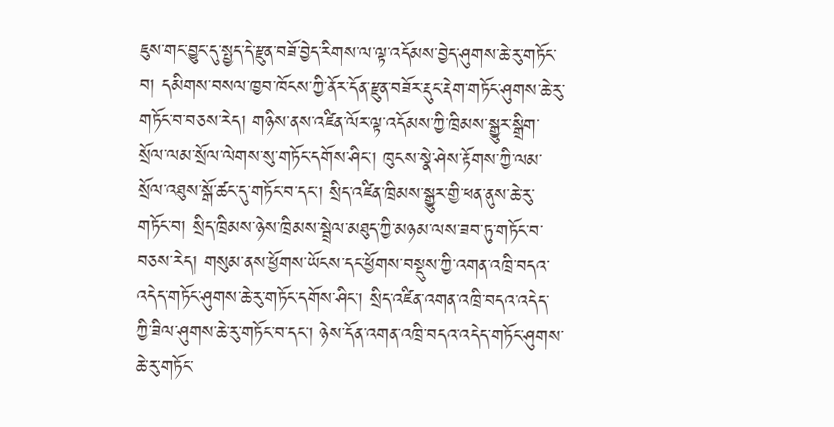ཇུས་གང་བྱུང་དུ་སྤྱད་དེ་རྫུན་བཟོ་བྱེད་རིགས་ལ་ལྟ་འདོམས་བྱེད་ཤུགས་ཆེ་རུ་གཏོང་བ། དམིགས་བསལ་ཁྱབ་ཁོངས་ཀྱི་ནོར་དོན་རྫུན་བཟོར་རྡུང་རྡེག་གཏོང་ཤུགས་ཆེ་རུ་གཏོང་བ་བཅས་རེད། གཉིས་ནས་འཛིན་ལོར་ལྟ་འདོམས་ཀྱི་ཁྲིམས་སྒྱུར་སྒྲིག་སྲོལ་ལམ་སྲོལ་ལེགས་སུ་གཏོང་དགོས་ཤིང་། ཁུངས་སྣེ་ཤེས་རྟོགས་ཀྱི་ལམ་སྲོལ་འཐུས་སྒོ་ཚང་དུ་གཏོང་བ་དང་། སྲིད་འཛིན་ཁྲིམས་སྒྱུར་གྱི་ཕན་ནུས་ཆེ་རུ་གཏོང་བ། སྲིད་ཁྲིམས་ཉེས་ཁྲིམས་སྦྲེལ་མཐུད་ཀྱི་མཉམ་ལས་ཟབ་ཏུ་གཏོང་བ་བཅས་རེད། གསུམ་ནས་ཕྱོགས་ཡོངས་དང་ཕྱོགས་བསྡུས་ཀྱི་འགན་འཁྲི་བདའ་འདེད་གཏོང་ཤུགས་ཆེ་རུ་གཏོང་དགོས་ཤིང་། སྲིད་འཛིན་འགན་འཁྲི་བདའ་འདེད་ཀྱི་ཟིལ་ཤུགས་ཆེ་རུ་གཏོང་བ་དང་། ཉེས་དོན་འགན་འཁྲི་བདའ་འདེད་གཏོང་ཤུགས་ཆེ་རུ་གཏོང་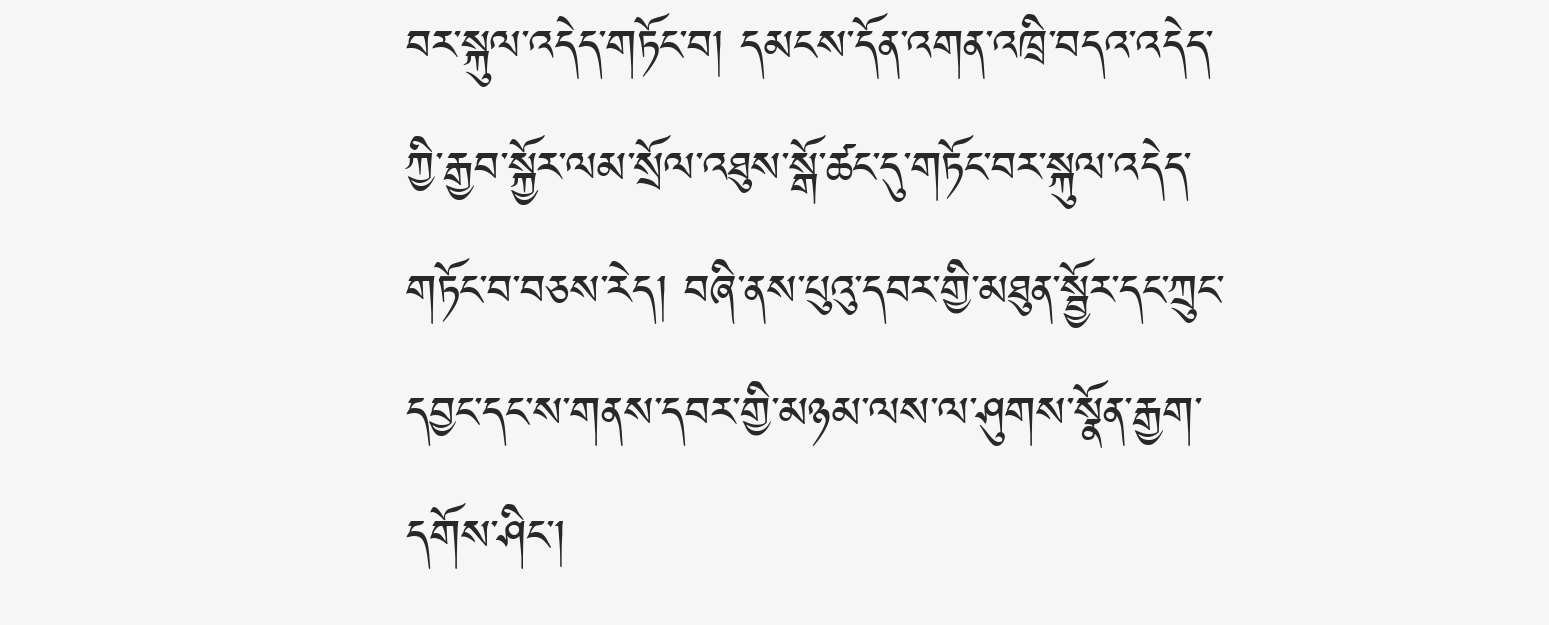བར་སྐུལ་འདེད་གཏོང་བ། དམངས་དོན་འགན་འཁྲི་བདའ་འདེད་ཀྱི་རྒྱབ་སྐྱོར་ལམ་སྲོལ་འཐུས་སྒོ་ཚང་དུ་གཏོང་བར་སྐུལ་འདེད་གཏོང་བ་བཅས་རེད། བཞི་ནས་པུའུ་དབར་གྱི་མཐུན་སྦྱོར་དང་ཀྲུང་དབྱང་དང་ས་གནས་དབར་གྱི་མཉམ་ལས་ལ་ཤུགས་སྣོན་རྒྱག་དགོས་ཤིང་།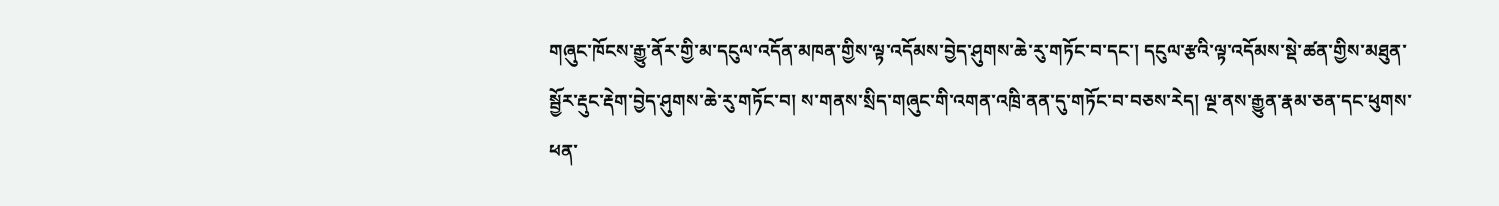གཞུང་ཁོངས་རྒྱུ་ནོར་གྱི་མ་དངུལ་འདོན་མཁན་གྱིས་ལྟ་འདོམས་བྱེད་ཤུགས་ཆེ་རུ་གཏོང་བ་དང་། དངུལ་རྩའི་ལྟ་འདོམས་སྡེ་ཚན་གྱིས་མཐུན་སྦྱོར་རྡུང་རྡེག་བྱེད་ཤུགས་ཆེ་རུ་གཏོང་བ། ས་གནས་སྲིད་གཞུང་གི་འགན་འཁྲི་ནན་དུ་གཏོང་བ་བཅས་རེད། ལྔ་ནས་རྒྱུན་རྣམ་ཅན་དང་ཕུགས་ཕན་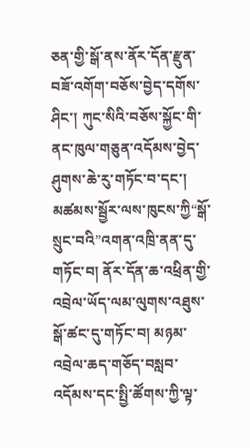ཅན་གྱི་སྒོ་ནས་ནོར་དོན་རྫུན་བཟོ་འགོག་བཅོས་བྱེད་དགོས་ཤིང་། ཀུང་སིའི་བཅོས་སྐྱོང་གི་ནང་ཁུལ་གཅུན་འདོམས་བྱེད་ཤུགས་ཆེ་རུ་གཏོང་བ་དང་། མཚམས་སྦྱོར་ལས་ཁུངས་ཀྱི“སྒོ་སྲུང་བའི”འགན་འཁྲི་ནན་དུ་གཏོང་བ། ནོར་དོན་ཆ་འཕྲིན་གྱི་འབྲེལ་ཡོད་ལམ་ལུགས་འཐུས་སྒོ་ཚང་དུ་གཏོང་བ། མཉམ་འབྲེལ་ཆད་གཅོད་བསླབ་འདོམས་དང་སྤྱི་ཚོགས་ཀྱི་ལྟ་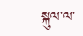སྐུལ་ལ་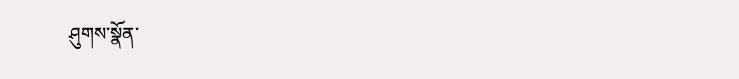ཤུགས་སྣོན་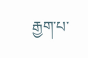རྒྱག་པ་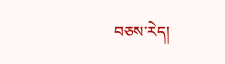བཅས་རེད།